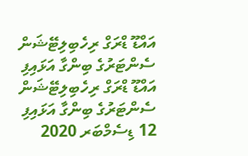އައްޑޫ ޑްރަގް ރިހެބިލިޓޭޝަން ސެންޓަރުގެ ބިންގާ އަޅައިފި
އައްޑޫ ޑްރަގް ރިހެބިލިޓޭޝަން ސެންޓަރުގެ ބިންގާ އަޅައިފި
12 ޑިސެމްބަރ 2020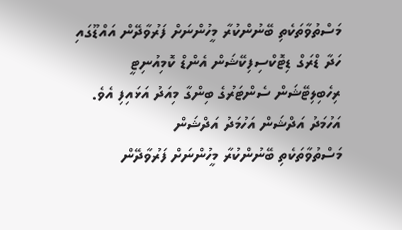މަސްތުވާތަކެތި ބޭނުންކުރާ މީހުންނަށް ފަރުވާދޭން އައްޑޫގައި ހަދާ ޑްރަގް ޑިޓޮކްސިފިކޭޝަން އެންޑް ކޮމިއުނިޓީ ރިހެބިލިޓޭޝަން ސެންޓަރުގެ ބިންގާ މިއަދު އަޅައިފި އެވެ.
އަހުމަދު އަދްޝަން އަހުމަދު އަދްޝަން
މަސްތުވާތަކެތި ބޭނުންކުރާ މީހުންނަށް ފަރުވާދޭން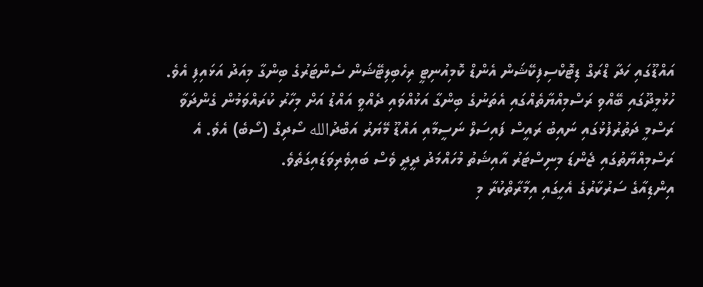އައްޑޫގައި ހަދާ ޑްރަގް ޑިޓޮކްސިފިކޭޝަން އެންޑް ކޮމިއުނިޓީ ރިހެބިލިޓޭޝަން ސެންޓަރުގެ ބިންގާ މިއަދު އަޅައިފި އެވެ.
ހުޅުމީދޫގައި ބޭއްވި ރަސްމިއްޔާތެއްގައި އެތަނުގެ ބިންގާ އަޅުއްވައި ދެއްވީ އައްޑު އަށް މިހާރު ކުރައްވަމުން ގެންދަވާ ރަސްމީ ދަތުރުފުޅުގައި ނައިބު ރައީސް ފައިސަލް ނަސީމާއި އައްޑޫ މޭޔަރު އަބްދުالله ސޯދިގް (ސޯބެ) އެވެ. އެ ރަސްމިއްޔާތުގައި ޖެންޑަ މިނިސްޓަރު އާއިޝަތު މުހައްމަދު ދީދީ ވެސް ބައިވެރިވަޑައިގަތެވެ.
އިންޑިއާގެ ސަރުކާރުގެ އެހީގައި އިމާރާތްކުރާ މި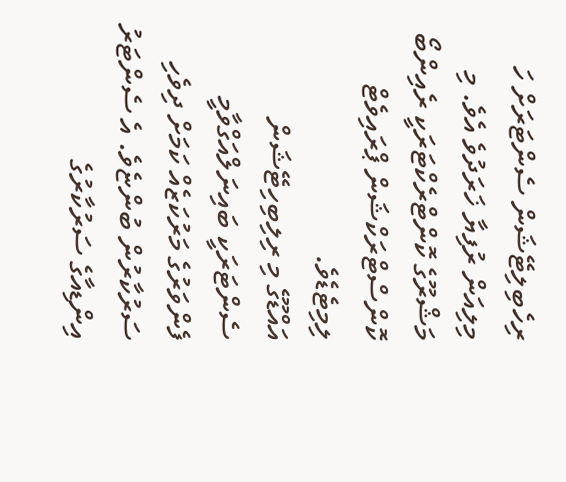ރިހެބިލިޓޭޝަން ސެންޓަރަށް ހަ މިލިއަން ރުފިޔާ ޚަރަދުވެ އެވެ. މި މަޝްރޫގެ ކޮންޓްރެކްޓަރަކީ ރެއިންބޯ ކޮންސްޓްރަކްޝަން ޕްރައިވެޓް ލިމިޓެޑެވެ.
އައްޑޫގެ މި ރިލިބިހިޓޭޝަން ސެންޓަރަކީ ބައިނަލްއަގްވާމީ ފެންވަރުގެ މަރުކަޒެއް ކަމަށް ދިވެހި ސަރުކާރުން ބުންޏެވެ. އެ ސެންޓަރު އިންޑިއާގެ ސަރުކާރުގެ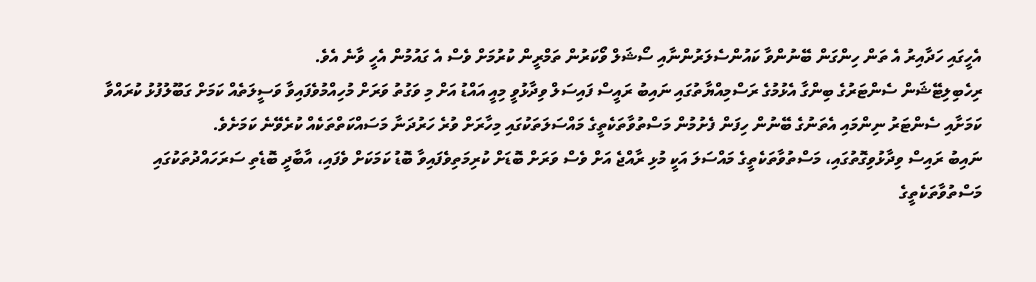އެހީގައި ހަދާއިރު އެ ތަން ހިންގަން ބޭނުންވާ ކައުންސެލަރުންނާއި ސޯޝަލް ވޯކަރުން ތަމްރީން ކުރުމަށް ވެސް އެ ގައުމުން އެހީ ވާނެ އެވެ.
ރިހެބިލިޓޭޝަން ސެންޓަރުގެ ބިންގާ އެޅުމުގެ ރަސްމިއްޔާތުގައި ނައިބު ރައީސް ފައިސަލް ވިދާޅުވީ މިއީ އައްޑު އަށް މި ވަގުތު ވަރަށް މުހިއްމުވެފައިވާ ވަސީލަތެއް ކަމަށް ގަބޫލުފުޅު ކުރައްވާ ކަމަށާއި ސެންޓަރު ނިންމައި އެތަނުގެ ބޭނުން ހިފަން ފެށުމުން މަސްތުވާތަކެތީގެ މައްސަލަތަކުގައި މިހާރަށް ވުރެ ހަރުދަނާ މަސައްކަތްތަކެއް ކުރެވޭނެ ކަމަށެވެ.
ނައިބު ރައިސް ވިދާޅުވިގޮތުގައި، މަސްތުވާތަކެތީގެ މައްސަލަ އަކީ މުޅި ރާއްޖެ އަށް ވެސް ވަރަށް ބޮޑަށް ކުރިމަތިވެފައިވާ ބޮޑު ކަމަކަށް ވެފައި، އާބާދީ ބޮޑެތި ސަރަހައްދުތަކުގައި މަސްތުވާތަކެތީގެ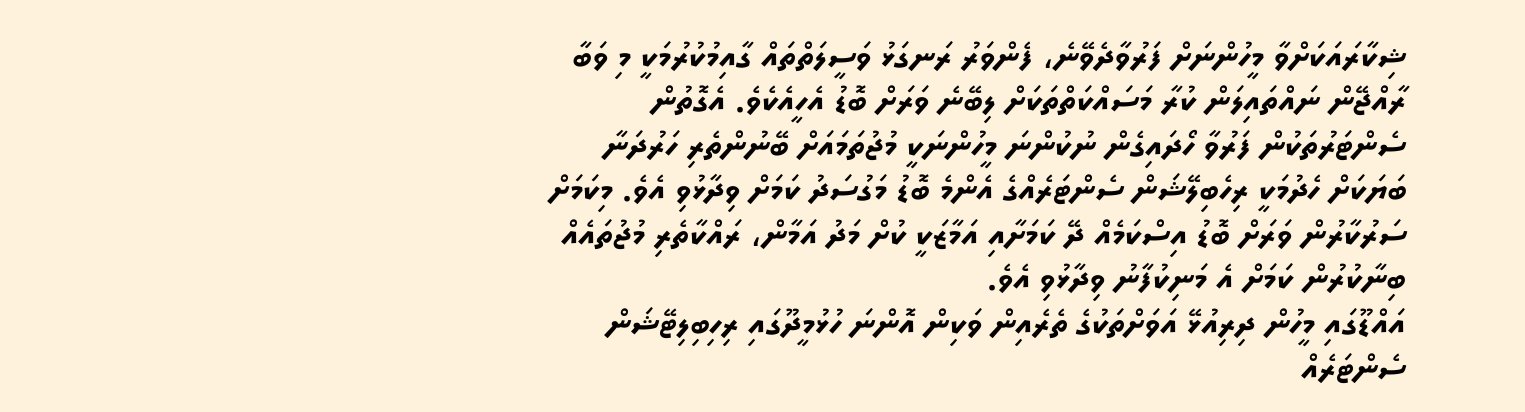ޝިކާރައަކަށްވާ މީހުންނަށް ފަރުވާދެވޭނެ، ފެންވަރު ރަނގަޅު ވަސީލަތްތައް ގާއިމުކުރުމަކީ މި ވަބާ ރާއްޖޭން ނައްތައިލަން ކުރާ މަސައްކަތްތަކަށް ލިބޭނެ ވަރަށް ބޮޑު އެހީއެކެވެ. އެގޮތުން ސެންޓަރުތަކުން ފަރުވާ ހޯދައިގެން ނުކުންނަ މީހުންނަކީ މުޖުތަމައަށް ބޭނުންތެރި ހަރުދަނާ ބަޔަކަށް ހެދުމަކީ ރިހެބިލޭޝަން ސެންޓަރެއްގެ އެންމެ ބޮޑު މަގުސަދު ކަމަށް ވިދާޅުވި އެވެ. މިކަމަށް ސަރުކާރުން ވަރަށް ބޮޑު އިސްކަމެއް ދޭ ކަމަށާއި އަމާޒަކީ ކުށް މަދު އަމާން، ރައްކާތެރި މުޖުތައެއް ބިނާކުރުން ކަމަށް އެ މަނިކުފާނު ވިދާޅުވި އެވެ.
އައްޑޫގައި މީހުން ދިރިއުޅޭ އަވަށްތަކުގެ ތެރެއިން ވަކިން އޮންނަ ހުޅުމީދޫގައި ރިހިބިލިޓޭޝަން ސެންޓަރެއް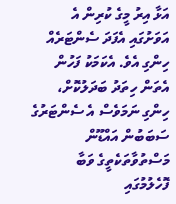އަޅާ އިރު މީގެ ކުރިން އެ އަވަށުގައި އެފަދަ ސެންޓަރެއް ހިންގި އެވެ. އެކަމަކު ފަހުން އެތަން ހިތަދު ބަދަލުކޮށް، ހިންގި ނަމަވެސް އެ ސެންޓަރުގެ ސަބަބުން އައްޑޫން މަސްތުވާތަކެތީގެ ވަބާ ފޮހެލުމުގައި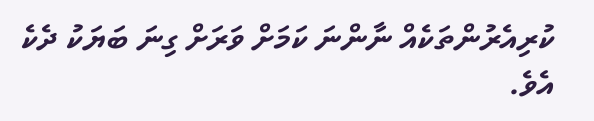ކުރިއެރުންތަކެއް ނާންނަ ކަމަށް ވަރަށް ގިނަ ބަޔަކު ދެކެ އެވެ.